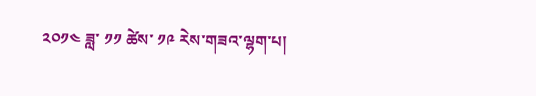༢༠༡༤ ཟླ་ ༡༡ ཚེས་ ༡༩ རེས་གཟའ་ལྷག་པ།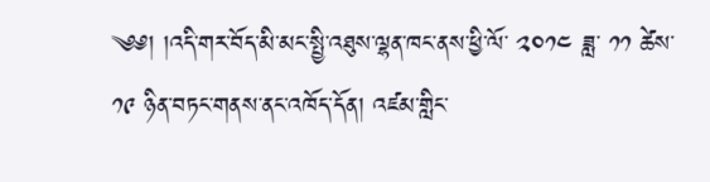༄༅། །འདི་གར་བོད་མི་མང་སྤྱི་འཐུས་ལྷན་ཁང་ནས་ཕྱི་ལོ་ ༢༠༡༤ ཟླ་ ༡༡ ཚེས་ ༡༩ ཉིན་བཏང་གནས་ནང་འཁོད་དོན། འཛམ་གླིང་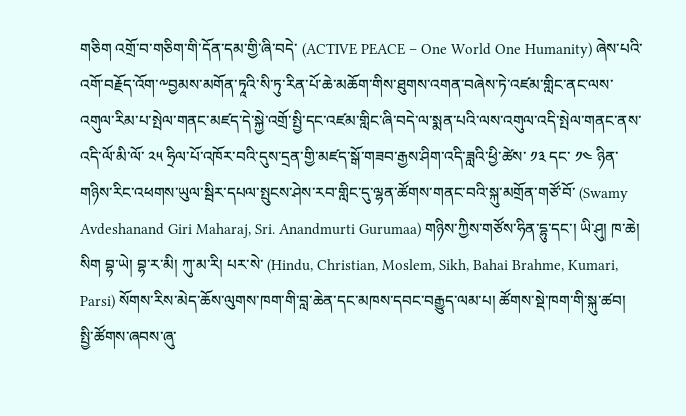གཅིག འགྲོ་བ་གཅིག་གི་དོན་དམ་གྱི་ཞི་བདེ་ (ACTIVE PEACE – One World One Humanity) ཞེས་པའི་འགོ་བརྗོད་འོག་༸བྱམས་མགོན་ཏཱའི་སི་ཏུ་རིན་པོ་ཆེ་མཆོག་གིས་ཐུགས་འགན་བཞེས་ཏེ་འཛམ་གླིང་ནང་ལས་འགུལ་རིམ་པ་སྤེལ་གནང་མཛད་དེ་སྐྱེ་འགྲོ་སྤྱི་དང་འཛམ་གླིང་ཞི་བདེ་ལ་སྨན་པའི་ལས་འགུལ་འདི་སྤེལ་གནང་ནས་འདི་ལོ་མི་ལོ་ ༢༥ ཧྲིལ་པོ་འཁོར་བའི་དུས་དྲན་གྱི་མཛད་སྒོ་གཟབ་རྒྱས་ཤིག་འདི་ཟླའི་ཕྱི་ཚེས་ ༡༣ དང་ ༡༤ ཉིན་གཉིས་རིང་འཕགས་ཡུལ་སྦིར་དཔལ་སྤུངས་ཤེས་རབ་གླིང་དུ་ལྷན་ཚོགས་གནང་བའི་སྐུ་མགྲོན་གཙོ་བོ་ (Swamy Avdeshanand Giri Maharaj, Sri. Anandmurti Gurumaa) གཉིས་ཀྱིས་གཙོས་ཧིན་དྷུ་དང་། ཡི་ཤུ། ཁ་ཆེ། སིག བྷ་ཡེ། བྷ་ར་མི། ཀུ་མ་རི། པར་སེ་ (Hindu, Christian, Moslem, Sikh, Bahai Brahme, Kumari, Parsi) སོགས་རིས་མེད་ཆོས་ལུགས་ཁག་གི་བླ་ཆེན་དང་མཁས་དབང་བརྒྱུད་ལམ་པ། ཚོགས་སྡེ་ཁག་གི་སྐུ་ཚབ།
སྤྱི་ཚོགས་ཞབས་ཞུ་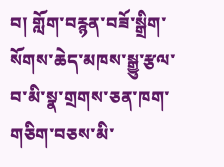བ། གློག་བརྙན་བཟོ་སྒྲིག་སོགས་ཆེད་མཁས་སྒྱུ་རྩལ་བ་མི་སྣ་གྲགས་ཅན་ཁག་གཅིག་བཅས་མི་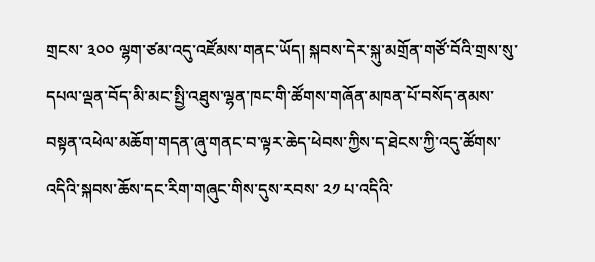གྲངས་ ༣༠༠ ལྷག་ཙམ་འདུ་འཛོམས་གནང་ཡོད། སྐབས་དེར་སྐུ་མགྲོན་གཙོ་བོའི་གྲས་སུ་དཔལ་ལྡན་བོད་མི་མང་སྤྱི་འཐུས་ལྷན་ཁང་གི་ཚོགས་གཞོན་མཁན་པོ་བསོད་ནམས་བསྟན་འཕེལ་མཆོག་གདན་ཞུ་གནང་བ་ལྟར་ཆེད་ཕེབས་ཀྱིས་ད་ཐེངས་ཀྱི་འདུ་ཚོགས་འདིའི་སྐབས་ཆོས་དང་རིག་གཞུང་གིས་དུས་རབས་ ༢༡ པ་འདིའི་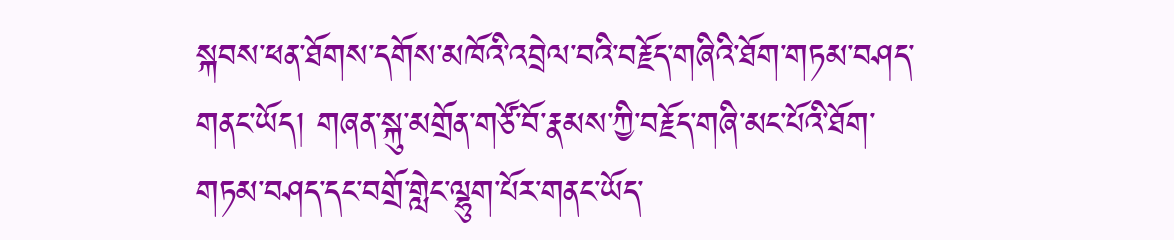སྐབས་ཕན་ཐོགས་དགོས་མཁོའི་འབྲེལ་བའི་བརྗོད་གཞིའི་ཐོག་གཏམ་བཤད་གནང་ཡོད། གཞན་སྐུ་མགྲོན་གཙོ་བོ་རྣམས་ཀྱི་བརྗོད་གཞི་མང་པོའི་ཐོག་གཏམ་བཤད་དང་བགྲོ་གླེང་ལྷུག་པོར་གནང་ཡོད་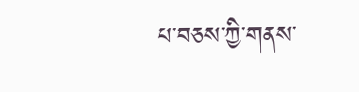པ་བཅས་ཀྱི་གནས་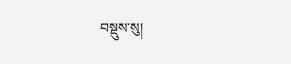བསྡུས་སུ།